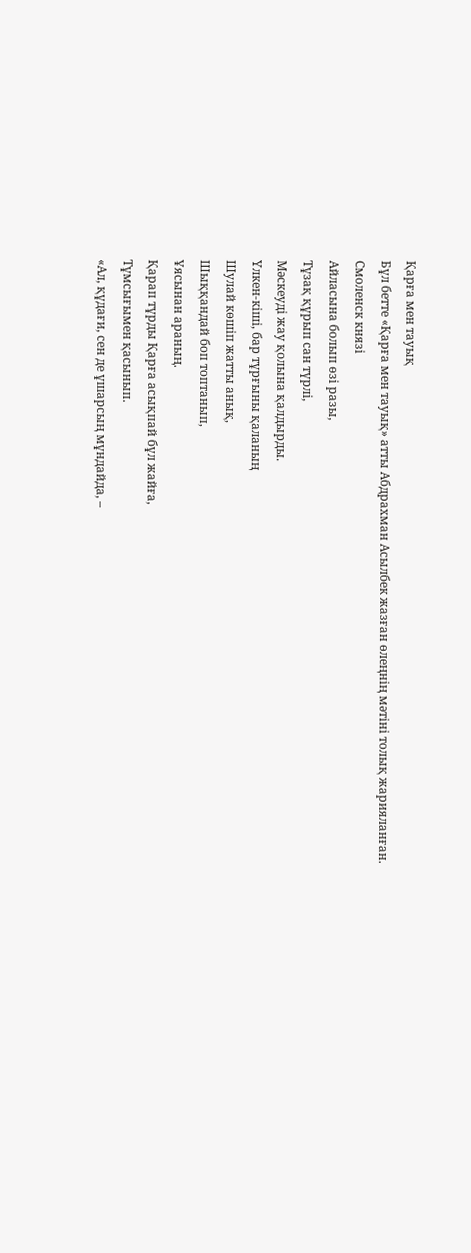Қарға мен тауық
Бұл бетте «Қарға мен тауық» атты Абдрахман Асылбек жазған өлеңнің мәтіні толық жарияланған.
Смоленск князі
Айласына болып өзі разы,
Тұзақ құрып сан түрлі,
Мәскеуді жау қолына қалдырды.
Үлкен-кіші, бар тұрғыны қаланың
Шулай көшіп жатты анық,
Шыққандай боп топтанып,
Ұясынан араның.
Қарап тұрды Қарға асықпай бұл жайға,
Тұмсығымен қасынып.
«Ал, құдағи, сен де ұшарсың мұндайда, –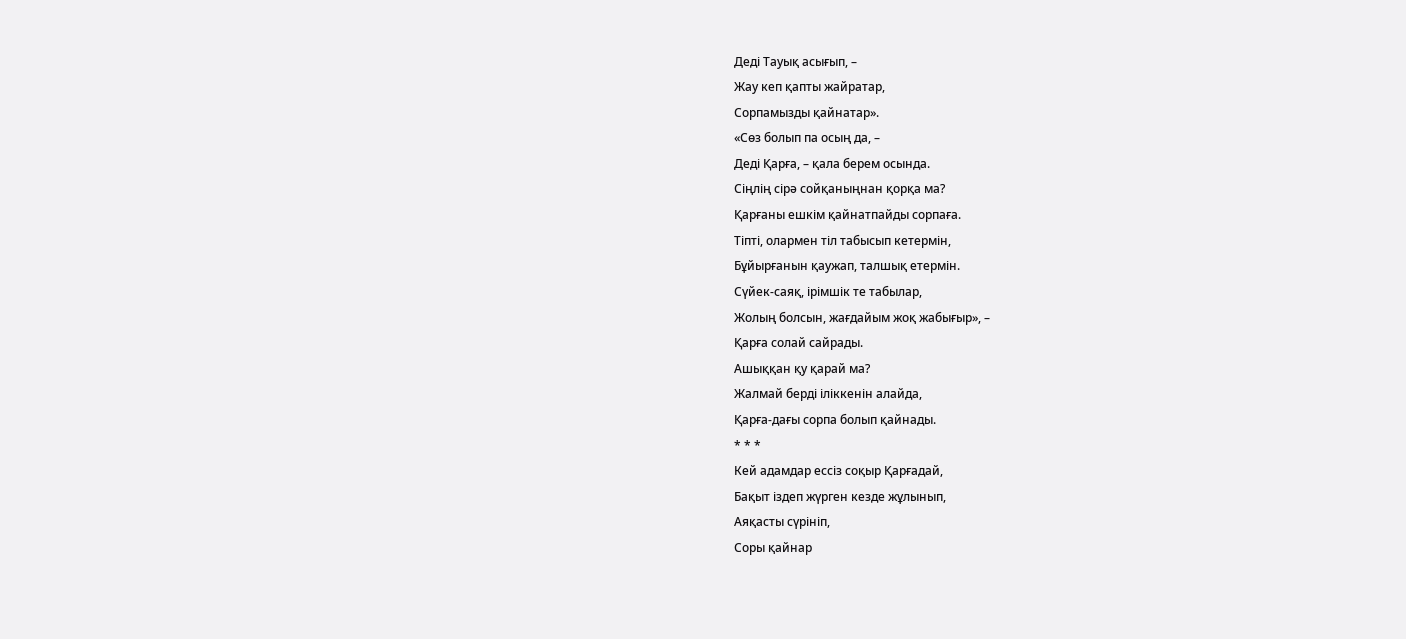Деді Тауық асығып, –
Жау кеп қапты жайратар,
Сорпамызды қайнатар».
«Сөз болып па осың да, –
Деді Қарға, – қала берем осында.
Сіңлің сірә сойқаныңнан қорқа ма?
Қарғаны ешкім қайнатпайды сорпаға.
Тіпті, олармен тіл табысып кетермін,
Бұйырғанын қаужап, талшық етермін.
Сүйек-саяқ, ірімшік те табылар,
Жолың болсын, жағдайым жоқ жабығыр», –
Қарға солай сайрады.
Ашыққан қу қарай ма?
Жалмай берді іліккенін алайда,
Қарға-дағы сорпа болып қайнады.
* * *
Кей адамдар ессіз соқыр Қарғадай,
Бақыт іздеп жүрген кезде жұлынып,
Аяқасты сүрініп,
Соры қайнар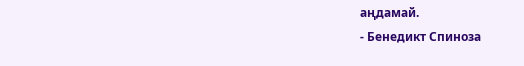аңдамай.
- Бенедикт Спиноза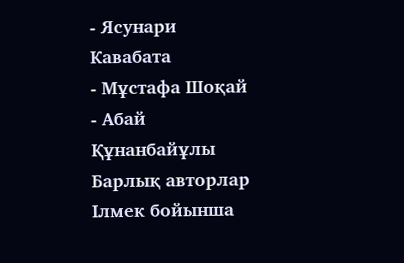- Ясунари Кавабата
- Мұстафа Шоқай
- Абай Құнанбайұлы
Барлық авторлар
Ілмек бойынша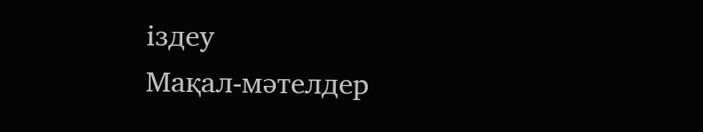іздеу
Мақал-мәтелдер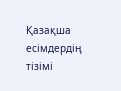Қазақша есімдердің тізімі